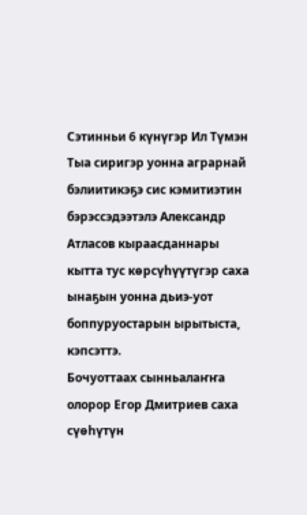Сэтинньи 6 күнүгэр Ил Түмэн Тыа сиригэр уонна аграрнай бэлиитикэҕэ сис кэмитиэтин бэрэссэдээтэлэ Александр Атласов кыраасданнары кытта тус көрсүһүүтүгэр саха ынаҕын уонна дьиэ-уот боппуруостарын ырытыста, кэпсэттэ.
Бочуоттаах сынньалаҥҥа олорор Егор Дмитриев саха сүөһүтүн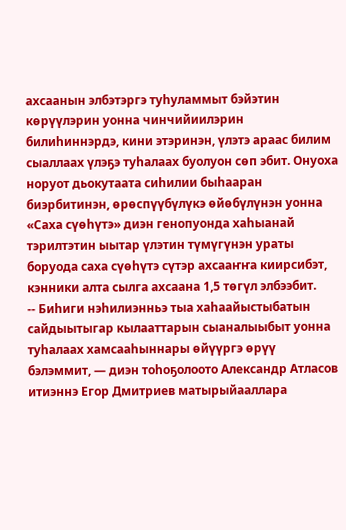ахсаанын элбэтэргэ туһуламмыт бэйэтин көрүүлэрин уонна чинчийиилэрин билиһиннэрдэ, кини этэринэн, үлэтэ араас билим сыаллаах үлэҕэ туһалаах буолуон сөп эбит. Онуоха норуот дьокутаата сиһилии быһааран биэрбитинэн, өрөспүүбүлүкэ өйөбүлүнэн уонна «Саха сүөһүтэ» диэн генопуонда хаһыанай тэрилтэтин ыытар үлэтин түмүгүнэн ураты боруода саха сүөһүтэ сүтэр ахсааҥҥа киирсибэт, кэнники алта сылга ахсаана 1,5 төгүл элбээбит.
-- Биһиги нэһилиэнньэ тыа хаһаайыстыбатын сайдыытыгар кылааттарын сыаналыыбыт уонна туһалаах хамсааһыннары өйүүргэ өрүү бэлэммит, — диэн тоһоҕолоото Александр Атласов итиэннэ Егор Дмитриев матырыйааллара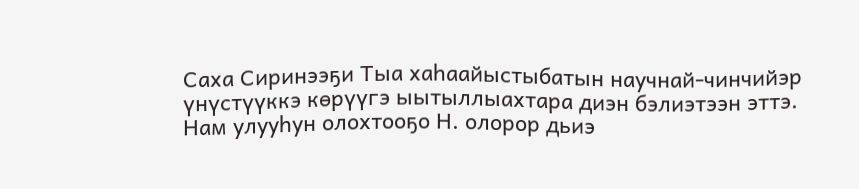Саха Сиринээҕи Тыа хаһаайыстыбатын научнай-чинчийэр үнүстүүккэ көрүүгэ ыытыллыахтара диэн бэлиэтээн эттэ.
Нам улууһун олохтооҕо Н. олорор дьиэ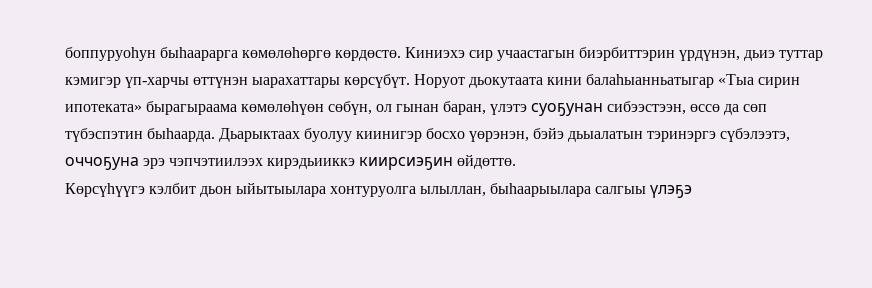боппуруоһун быһаарарга көмөлөһөргө көрдөстө. Киниэхэ сир учаастагын биэрбиттэрин үрдүнэн, дьиэ туттар кэмигэр үп-харчы өттүнэн ыарахаттары көрсүбүт. Норуот дьокутаата кини балаһыанньатыгар «Тыа сирин ипотеката» бырагыраама көмөлөһүөн сөбүн, ол гынан баран, үлэтэ суоҕунан сибээстээн, өссө да сөп түбэспэтин быһаарда. Дьарыктаах буолуу киинигэр босхо үөрэнэн, бэйэ дьыалатын тэринэргэ сүбэлээтэ, оччоҕуна эрэ чэпчэтиилээх кирэдьииккэ киирсиэҕин өйдөттө.
Көрсүһүүгэ кэлбит дьон ыйытыылара хонтуруолга ылыллан, быһаарыылара салгыы үлэҕэ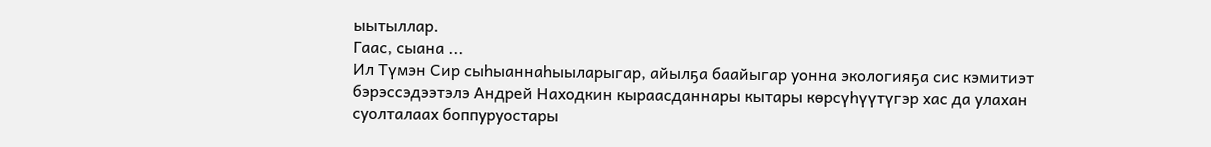ыытыллар.
Гаас, сыана ...
Ил Түмэн Сир сыһыаннаһыыларыгар, айылҕа баайыгар уонна экологияҕа сис кэмитиэт бэрэссэдээтэлэ Андрей Находкин кыраасданнары кытары көрсүһүүтүгэр хас да улахан суолталаах боппуруостары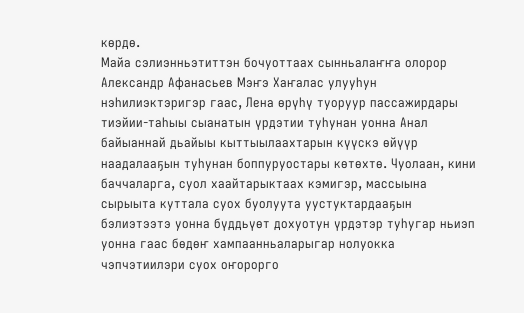көрдө.
Майа сэлиэнньэтиттэн бочуоттаах сынньалаҥҥа олорор Александр Афанасьев Мэҥэ Хаҥалас улууһун нэһилиэктэригэр гаас, Лена өрүһү туоруур пассажирдары тиэйии-таһыы сыанатын үрдэтии туһунан уонна Анал байыаннай дьайыы кыттыылаахтарын күүскэ өйүүр наадалааҕын туһунан боппуруостары көтөхтө. Чуолаан, кини баччаларга, суол хаайтарыктаах кэмигэр, массыына сырыыта куттала суох буолуута уустуктардааҕын бэлиэтээтэ уонна бүддьүөт дохуотун үрдэтэр туһугар ньиэп уонна гаас бөдөҥ хампаанньаларыгар нолуокка чэпчэтиилэри суох оҥорорго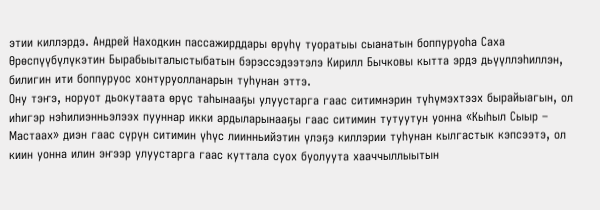этии киллэрдэ. Андрей Находкин пассажирддары өрүһү туоратыы сыанатын боппуруоһа Саха Өрөспүүбүлүкэтин Бырабыыталыстыбатын бэрэссэдээтэлэ Кирилл Бычковы кытта эрдэ дьүүллэһиллэн, билигин ити боппуруос хонтуруолланарын туһунан эттэ.
Ону тэҥэ, норуот дьокутаата өрүс таһынааҕы улуустарга гаас ситимнэрин түһүмэхтээх бырайыагын, ол иһигэр нэһилиэнньэлээх пууннар икки ардыларынааҕы гаас ситимин тутуутун уонна «Кыһыл Сыыр – Мастаах» диэн гаас сүрүн ситимин үһүс лиинньийэтин үлэҕэ киллэрии туһунан кылгастык кэпсээтэ, ол киин уонна илин эҥээр улуустарга гаас куттала суох буолуута хааччыллыытын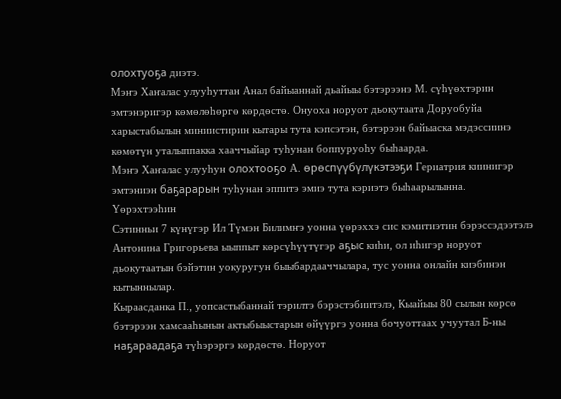олохтуоҕа диэтэ.
Мэҥэ Хаҥалас улууһуттан Анал байыаннай дьайыы бэтэрээнэ М. сүһүөхтэрин эмтэнэригэр көмөлөһөргө көрдөстө. Онуоха норуот дьокутаата Доруобуйа харыстабылын миниистирин кытары тута кэпсэтэн, бэтэрээн байыаска мэдэссиинэ көмөтүн уталыппакка хааччыйар туһунан боппуруоһу быһаарда.
Мэҥэ Хаҥалас улууһун олохтооҕо А. өрөспүүбүлүкэтээҕи Гериатрия киинигэр эмтэниэн баҕарарын туһунан эппитэ эмиэ тута кэриэтэ быһаарылынна.
Үөрэхтээһин
Сэтинньи 7 күнүгэр Ил Түмэн Билимҥэ уонна үөрэххэ сис кэмитиэтин бэрэссэдээтэлэ Антонина Григорьева ыыппыт көрсүһүүтүгэр аҕыс киһи, ол иһигэр норуот дьокутаатын бэйэтин уокуругун быыбардааччылара, тус уонна онлайн киэбинэн кытыннылар.
Кыраасданка П., уопсастыбаннай тэрилтэ бэрэстэбиитэлэ, Кыайыы 80 сылын көрсө бэтэрээн хамсааһынын актыбыыстарын өйүүргэ уонна бочуоттаах учуутал Б-ны наҕараадаҕа түһэрэргэ көрдөстө. Норуот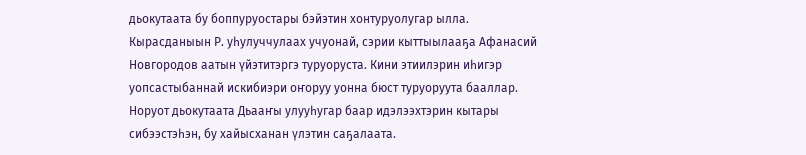дьокутаата бу боппуруостары бэйэтин хонтуруолугар ылла.
Кырасданыын Р. уһулуччулаах учуонай, сэрии кыттыылааҕа Афанасий Новгородов аатын үйэтитэргэ туруоруста. Кини этиилэрин иһигэр уопсастыбаннай искибиэри оҥоруу уонна бюст туруоруута бааллар. Норуот дьокутаата Дьааҥы улууһугар баар идэлээхтэрин кытары сибээстэһэн, бу хайысханан үлэтин саҕалаата.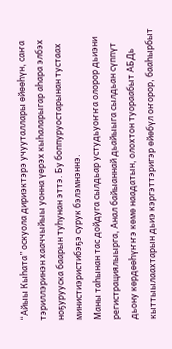“Айыы Кыһата” оскуола дириэктэрэ учууталлары өйөөһүн, саҥа тэриллэринэн хааччыйыы уонна үөрэх кыһаларыгар аһара элбэх ноҕурууска баарын туһунан эттэ. Бу боппуруостарынан тустаах министиэристибэҕэ сурук бэлэмнэннэ.
Маны таһынан тас дойдуга сылдьар устудьуоҥҥа олорор дьиэни регистрациялыырга, Анал байыаннай дьайыыга сылдьан сүппүт дьону көрдөөһүҥҥэ көмө наадатын, олохтон туораабыт АБДь кыттыылаахтарын дьиэ кэргэттэригэр өйөбүл оҥорор, бааһырбыт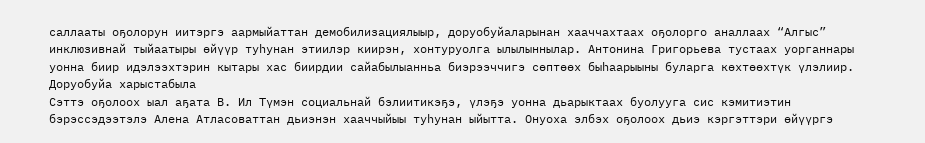саллааты оҕолорун иитэргэ аармыйаттан демобилизациялыыр, доруобуйаларынан хааччахтаах оҕолорго аналлаах “Алгыс” инклюзивнай тыйаатыры өйүүр туһунан этиилэр киирэн, хонтуруолга ылылыннылар. Антонина Григорьева тустаах уорганнары уонна биир идэлээхтэрин кытары хас биирдии сайабылыанньа биэрээччигэ сөптөөх быһаарыыны буларга көхтөөхтүк үлэлиир.
Доруобуйа харыстабыла
Сэттэ оҕолоох ыал аҕата В. Ил Түмэн социальнай бэлиитикэҕэ, үлэҕэ уонна дьарыктаах буолууга сис кэмитиэтин бэрэссэдээтэлэ Алена Атласоваттан дьиэнэн хааччыйыы туһунан ыйытта. Онуоха элбэх оҕолоох дьиэ кэргэттэри өйүүргэ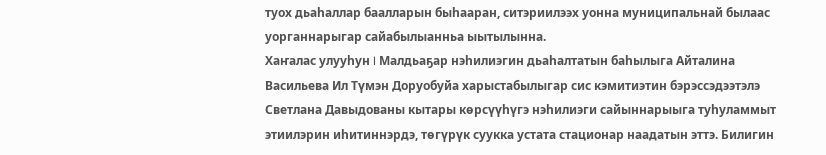туох дьаһаллар баалларын быһааран, ситэриилээх уонна муниципальнай былаас уорганнарыгар сайабылыанньа ыытылынна.
Хаҥалас улууһун I Малдьаҕар нэһилиэгин дьаһалтатын баһылыга Айталина Васильева Ил Түмэн Доруобуйа харыстабылыгар сис кэмитиэтин бэрэссэдээтэлэ Светлана Давыдованы кытары көрсүүһүгэ нэһилиэги сайыннарыыга туһуламмыт этиилэрин иһитиннэрдэ, төгүрүк суукка устата стационар наадатын эттэ. Билигин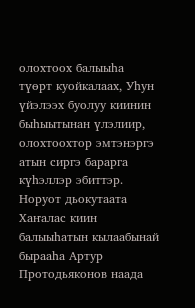олохтоох балыыһа түөрт куойкалаах, Уһун үйэлээх буолуу киинин быһыытынан үлэлиир, олохтоохтор эмтэнэргэ атын сиргэ барарга күһэллэр эбиттэр. Норуот дьокутаата Хаҥалас киин балыыһатын кылаабынай бырааһа Артур Протодьяконов наада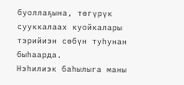буоллаҕына, төгүрүк сууккалаах куойкалары тэрийиэн сөбүн туһунан быһаарда.
Нэһилиэк баһылыга маны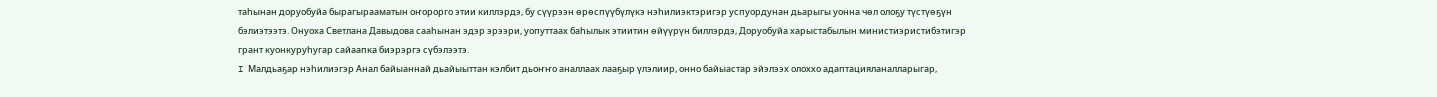таһынан доруобуйа бырагырааматын оҥорорго этии киллэрдэ, бу сүүрээн өрөспүүбүлүкэ нэһилиэктэригэр успуордунан дьарыгы уонна чөл олоҕу түстүөҕүн бэлиэтээтэ. Онуоха Светлана Давыдова сааһынан эдэр эрээри, уопуттаах баһылык этиитин өйүүрүн биллэрдэ, Доруобуйа харыстабылын министиэристибэтигэр грант куонкуруһугар сайаапка биэрэргэ сүбэлээтэ.
I Малдьаҕар нэһилиэгэр Анал байыаннай дьайыыттан кэлбит дьоҥҥо аналлаах лааҕыр үлэлиир, онно байыастар эйэлээх олоххо адаптацияланалларыгар,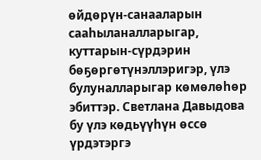өйдөрүн-санааларын сааһыланалларыгар, куттарын-сүрдэрин бөҕөргөтүнэллэригэр, үлэ булуналларыгар көмөлөһөр эбиттэр. Светлана Давыдова бу үлэ көдьүүһүн өссө үрдэтэргэ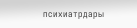психиатрдары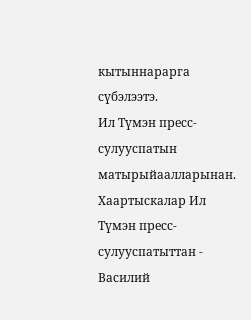кытыннарарга сүбэлээтэ.
Ил Түмэн пресс-сулууспатын матырыйаалларынан.
Хаартыскалар Ил Түмэн пресс-сулууспатыттан - Василий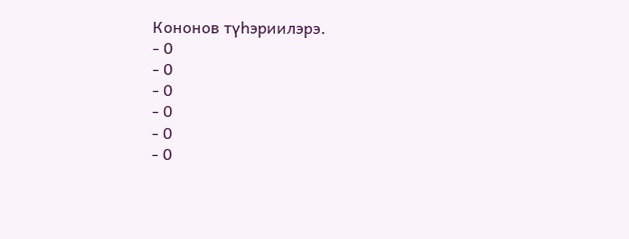Кононов түһэриилэрэ.
- 0
- 0
- 0
- 0
- 0
- 0